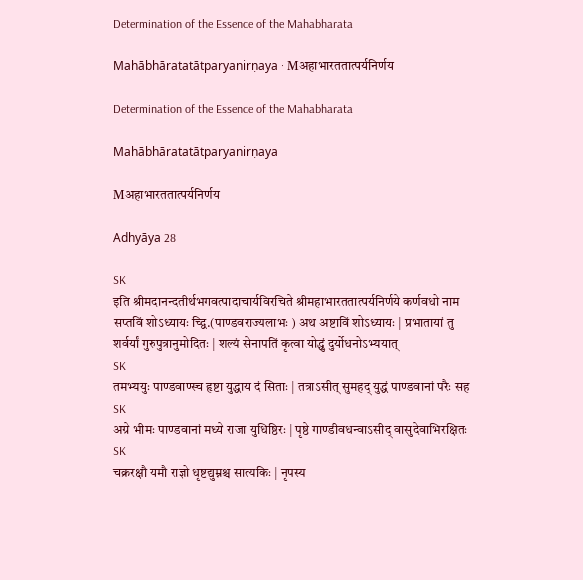Determination of the Essence of the Mahabharata

Mahābhāratatātparyanirṇaya · Mअहाभारततात्पर्यनिर्णय

Determination of the Essence of the Mahabharata

Mahābhāratatātparyanirṇaya

Mअहाभारततात्पर्यनिर्णय

Adhyāya 28

SK
इति श्रीमदानन्दतीर्थभगवत्पादाचार्यविरचिते श्रीमहाभारततात्पर्यनिर्णये कर्णवधो नाम सप्तविं शोऽध्यायः च्द्वि.(पाण्डवराज्यलाभः ) अथ अष्टाविं शोऽध्यायः | प्रभातायां तु शर्वर्यां गुरुपुत्रानुमोदितः | शल्यं सेनापतिं कृत्वा योद्धुं दुर्योधनोऽभ्ययात्
SK
तमभ्ययुः पाण्डवाण्स्च हृष्टा युद्धाय दं सिताः | तत्राऽसीत् सुमहद् युद्धं पाण्डवानां परैः सह
SK
अग्रे भीमः पाण्डवानां मध्ये राजा युधिष्ठिरः | पृष्ठे गाण्डीवधन्वाऽसीद् वासुदेवाभिरक्षितः
SK
चक्ररक्षौ यमौ राज्ञो धृष्टद्युम्नश्च सात्यकिः | नृपस्य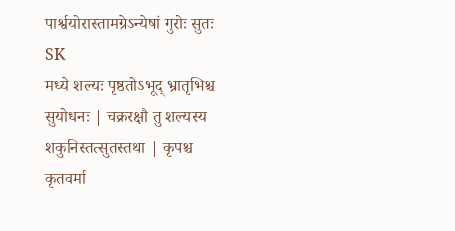पार्श्वयोरास्तामग्रेऽन्येषां गुरोः सुतः
SK
मध्ये शल्यः पृष्ठतोऽभूद् भ्रातृभिश्च सुयोधनः | चक्ररक्षौ तु शल्यस्य शकुनिस्तत्सुतस्तथा | कृपश्च कृतवर्मा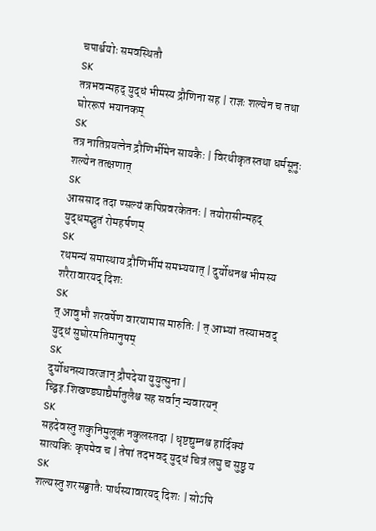चपार्श्वयोः समवस्थितौ
SK
तत्रभवन्महद् युद्धं भीमस्य द्रौणिना सह | राज्ञः शल्येन च तथा घोररूपं भयानकम्
SK
तत्र नातिप्रयत्नेन द्रौणिर्भीमेन सायकैः | विरथीकृतस्तथा धर्मसूनुः शल्येन तत्क्षणात्
SK
आससाद तदा ण्सल्यं कपिप्रवरकेतनः | तयोरासीन्महद् युद्धमद्भुतं रोमहर्षणम्
SK
रथमन्यं समास्थाय द्रौणिर्भीमं समभ्ययात् | दुर्योधनश्च भीमस्य शरैरावारयद् दिशः
SK
त् आवुभौ शरवर्षेण वारयामास मारुतिः | त् आभ्यां तस्याभवद् युद्धं सुघोरमतिमानुषम्
SK
दुर्योधनस्यावरजान् द्रौपदेया युयुत्सुना | च्द्विइ.शिखण्ड्याद्यैर्मातुलैश्च सह सर्वान् न्यवारयन्
SK
सहदेवस्तु शकुनिमुलूकं नकुलस्तदा | धृष्टद्युम्नश्च हार्दिक्यं सात्यकिः कृपमेव च | तेषां तदभवद् युद्धं चित्रं लघु च सुष्ठु य
SK
शल्यस्तु शरसङ्घातैः पार्थस्यावारयद् दिशः | सोऽपि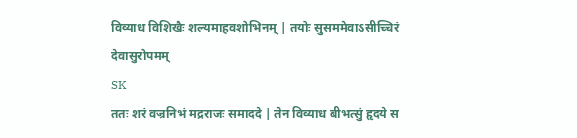विव्याध विशिखैः शल्यमाहवशोभिनम् | तयोः सुसममेवाऽसीच्चिरं देवासुरोपमम्
SK
ततः शरं वज्रनिभं मद्रराजः समाददे | तेन विव्याध बीभत्सुं हृदये स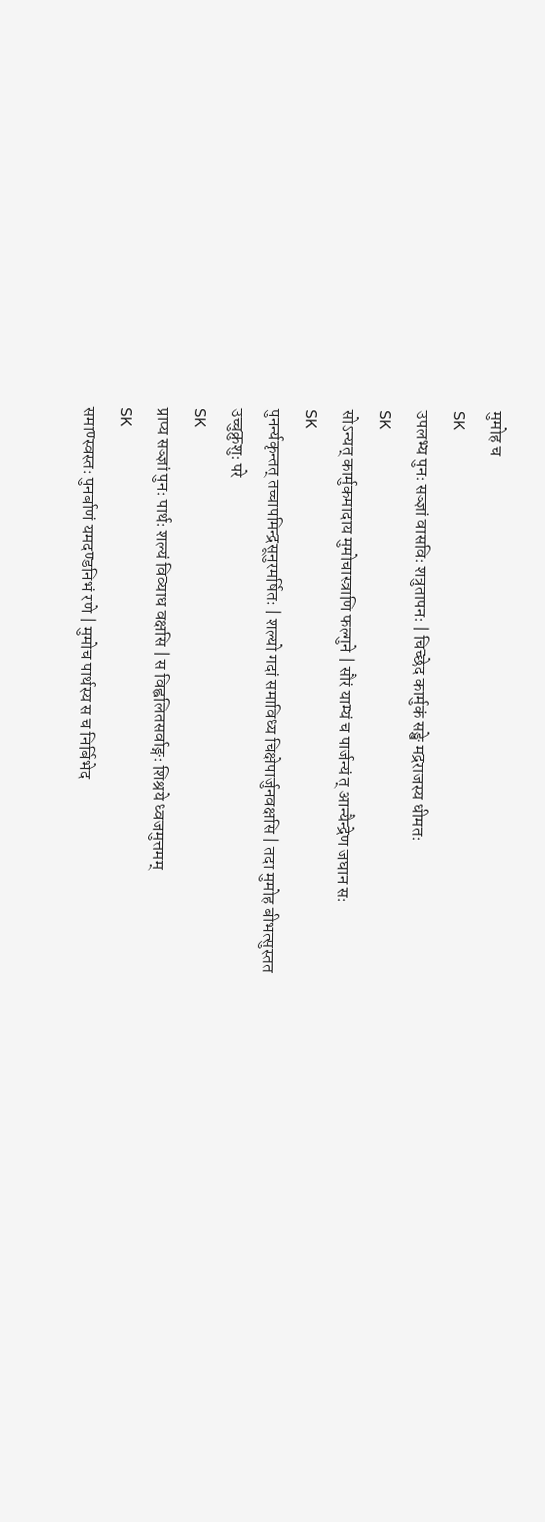मुमोह च
SK
उपलभ्य पुनः सञ्ज्ञां वासविः शत्रुतापनः | चिच्छेद कार्मुकं सङ्खे मद्रराजस्य धीमतः
SK
सोऽन्यत् कार्मुकमादाय मुमोचास्त्राणि फल्गुने | सौरं याम्यं च पार्जन्यं त् आन्यैन्द्रेण जघान सः
SK
पुनर्न्यकृन्तत् तच्चापमिन्द्रसूनुरमर्षितः | शल्यो गदां समाविध्य चिक्षेपार्जुनवक्षसि | तदा मुमोह बीभत्सुस्तत उच्चुक्रुशुः परे
SK
प्राप्य सञ्ज्ञां पुनः पार्थः शल्यं विव्याध वक्षसि | स विह्वलितसर्वाङ्गः शिश्रये ध्वजमुत्तमम्
SK
समाण्स्वस्तः पुनर्बाणं यमदण्डनिभं रणे | मुमोच पार्थस्य स च निर्बिभेद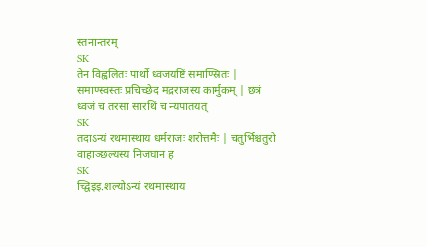स्तनान्तरम्
SK
तेन विह्वलितः पार्थो ध्वजयष्टिं समाण्स्रितः | समाण्स्वस्तः प्रचिच्छेद मद्रराजस्य कार्मुकम् | छत्रं ध्वजं च तरसा सारथिं च न्यपातयत्
SK
तदाऽन्यं रथमास्थाय धर्मराजः शरोत्तमैः | चतुर्भिश्चतुरो वाहाञ्छल्यस्य निजघान ह
SK
च्द्विइइ.शल्योऽन्यं रथमास्थाय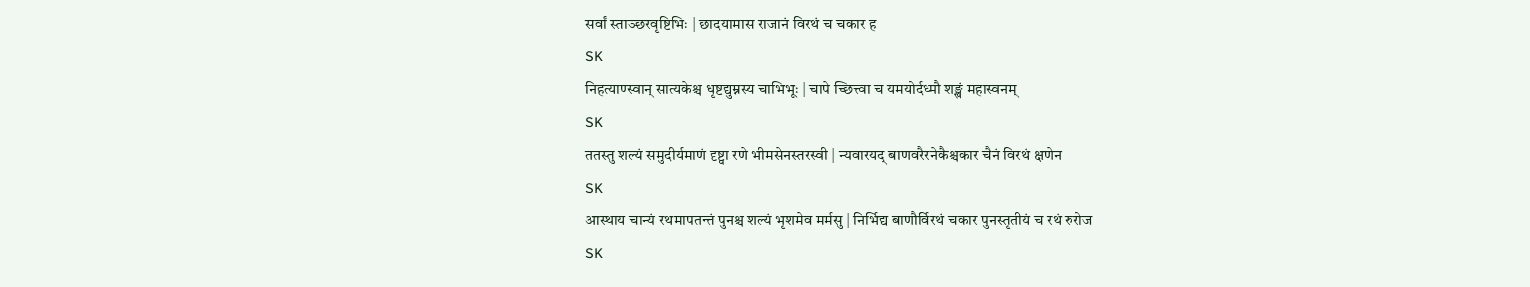सर्वां स्ताञ्छरवृष्टिभिः | छादयामास राजानं विरथं च चकार ह
SK
निहत्याण्स्वान् सात्यकेश्च धृष्टद्युम्नस्य चाभिभूः | चापे च्छित्त्वा च यमयोर्दध्मौ शङ्खं महास्वनम्
SK
ततस्तु शल्यं समुदीर्यमाणं दृष्ट्वा रणे भीमसेनस्तरस्वी | न्यवारयद् बाणवरैरनेकैश्चकार चैनं विरथं क्षणेन
SK
आस्थाय चान्यं रथमापतन्तं पुनश्च शल्यं भृशमेव मर्मसु | निर्भिद्य बाणौर्विरथं चकार पुनस्तृतीयं च रथं रुरोज
SK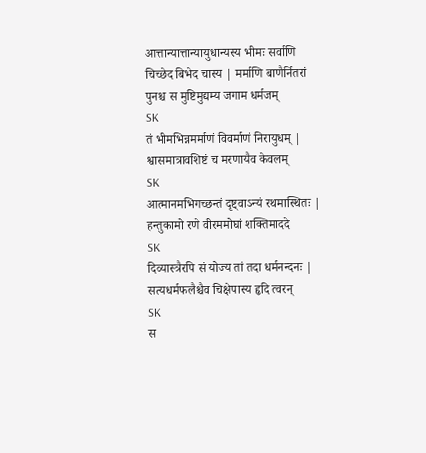आत्तान्यात्तान्यायुधान्यस्य भीमः सर्वाणि चिच्छेद बिभेद चास्य | मर्माणि बाणैर्नितरां पुनश्च स मुष्टिमुद्यम्य जगाम धर्मजम्
SK
तं भीमभिन्नमर्माणं विवर्माणं निरायुधम् | श्वासमात्रावशिष्टं च मरणायैव केवलम्
SK
आत्मानमभिगच्छन्तं दृष्ट्वाऽन्यं रथमास्थितः | हन्तुकामो रणे वीरममोघां शक्तिमाददे
SK
दिव्यास्त्रैरपि सं योज्य तां तदा धर्मनन्दनः | सत्यधर्मफलैश्चैव चिक्षेपास्य हृदि त्वरन्
SK
स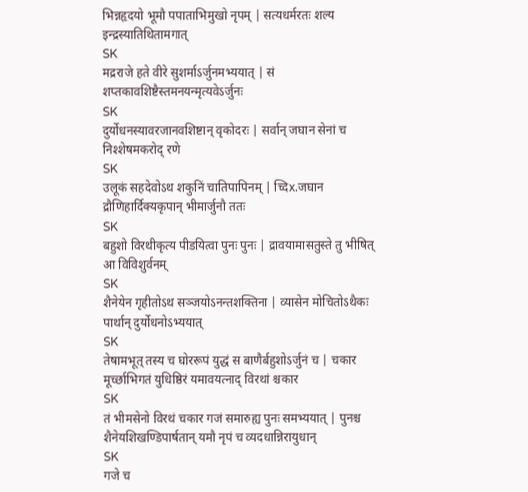भिन्नहृदयो भूमौ पपाताभिमुखो नृपम् | सत्यधर्मरतः शल्य इन्द्रस्यातिथितामगात्
SK
मद्रराजे हते वीरे सुशर्माऽर्जुनमभ्ययात् | सं शप्तकावशिष्टैस्तमनयन्मृत्यवेऽर्जुनः
SK
दुर्योधनस्यावरजानवशिष्टान् वृकोदरः | सर्वान् जघान सेनां च निश्शेषमकरोद् रणे
SK
उलूकं सहदेवोऽथ शकुनिं चातिपापिनम् | च्दिx.जघान द्रौणिहार्दिक्यकृपान् भीमार्जुनौ ततः
SK
बहुशो विरथीकृत्य पीडयित्वा पुनः पुनः | द्रावयामासतुस्ते तु भीषित् आ विविशुर्वनम्
SK
शैनेयेन गृहीतोऽथ सञ्जयोऽनन्तशक्तिना | व्यासेन मोचितोऽथैकः पार्थान् दुर्योधनोऽभ्ययात्
SK
तेषामभूत् तस्य च घोररूपं युद्धं स बाणैर्बहुशोऽर्जुनं च | चकार मूर्च्छाभिगतं युधिष्ठिरं यमावयत्नाद् विरथां श्चकार
SK
तं भीमसेनो विरथं चकार गजं समारुह्य पुनः समभ्ययात् | पुनश्च शैनेयशिखण्डिपार्षतान् यमौ नृपं च व्यदधान्निरायुधान्
SK
गजे च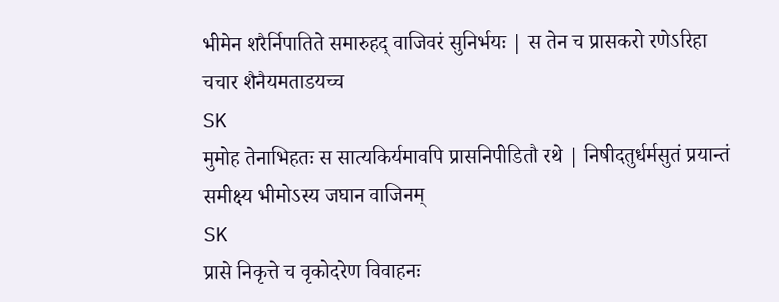भीमेन शरैर्निपातिते समारुहद् वाजिवरं सुनिर्भयः | स तेन च प्रासकरो रणेऽरिहा चचार शैनैयमताडयच्च
SK
मुमोह तेनाभिहतः स सात्यकिर्यमावपि प्रासनिपीडितौ रथे | निषीदतुर्धर्मसुतं प्रयान्तं समीक्ष्य भीमोऽस्य जघान वाजिनम्
SK
प्रासे निकृत्ते च वृकोदरेण विवाहनः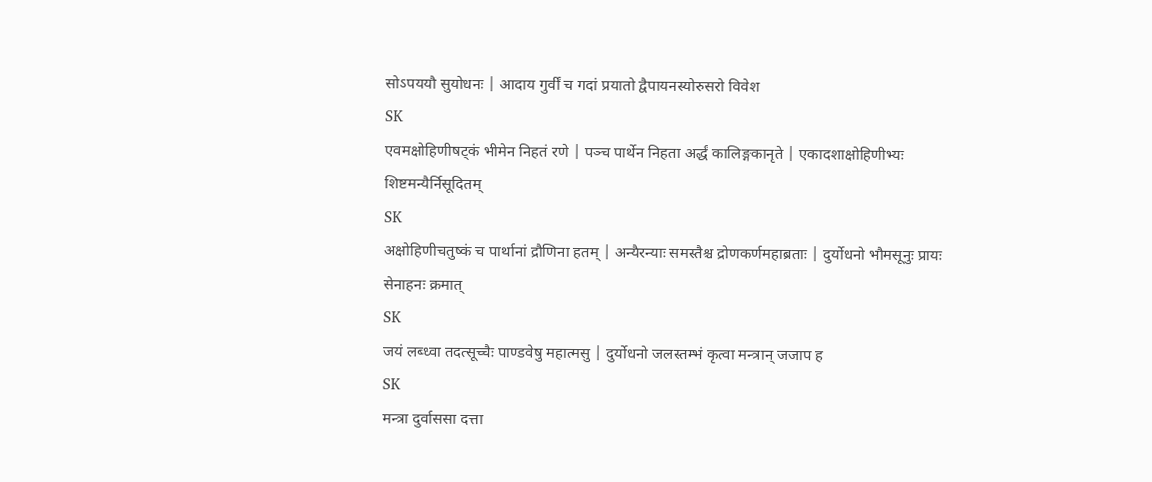सोऽपययौ सुयोधनः | आदाय गुर्वीं च गदां प्रयातो द्वैपायनस्योरुसरो विवेश
SK
एवमक्षोहिणीषट्कं भीमेन निहतं रणे | पञ्च पार्थेन निहता अर्द्धं कालिङ्गकानृते | एकादशाक्षोहिणीभ्यः शिष्टमन्यैर्निसूदितम्
SK
अक्षोहिणीचतुष्कं च पार्थानां द्रौणिना हतम् | अन्यैरन्याः समस्तैश्च द्रोणकर्णमहाब्रताः | दुर्योधनो भौमसूनुः प्रायः सेनाहनः क्रमात्
SK
जयं लब्ध्वा तदत्सूच्चैः पाण्डवेषु महात्मसु | दुर्योधनो जलस्तम्भं कृत्वा मन्त्रान् जजाप ह
SK
मन्त्रा दुर्वाससा दत्ता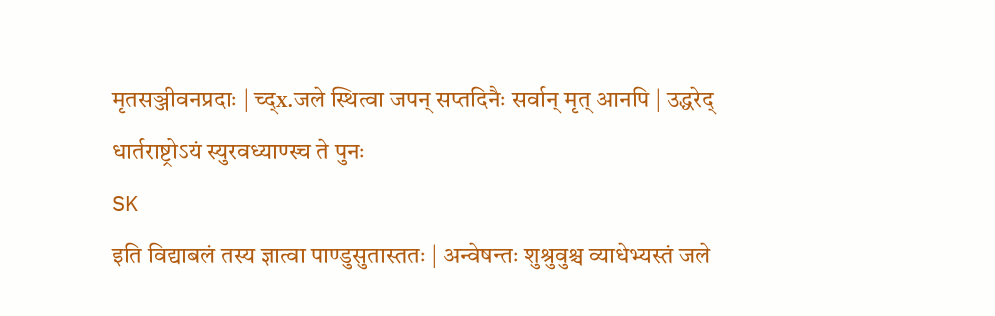मृतसञ्जीवनप्रदाः | च्द्x.जले स्थित्वा जपन् सप्तदिनैः सर्वान् मृत् आनपि | उद्धरेद् धार्तराष्ट्रोऽयं स्युरवध्याण्स्च ते पुनः
SK
इति विद्याबलं तस्य ज्ञात्वा पाण्डुसुतास्ततः | अन्वेषन्तः शुश्रुवुश्च व्याधेभ्यस्तं जले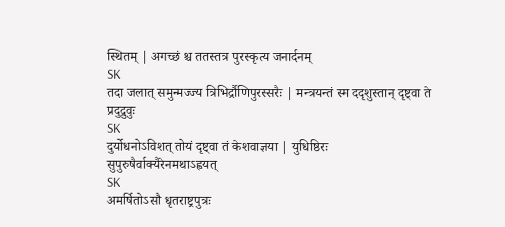स्थितम् | अगच्छं श्च ततस्तत्र पुरस्कृत्य जनार्दनम्
SK
तदा जलात् समुन्मज्ज्य त्रिभिर्द्रौणिपुरस्सरैः | मन्त्रयन्तं स्म ददृशुस्तान् दृष्ट्वा ते प्रदुद्रुवुः
SK
दुर्योधनोऽविशत् तोयं दृष्ट्वा तं केशवाज्ञया | युधिष्ठिरः सुपुरुषैर्वाक्यैरेनमथाऽह्वयत्
SK
अमर्षितोऽसौ धृतराष्ट्रपुत्रः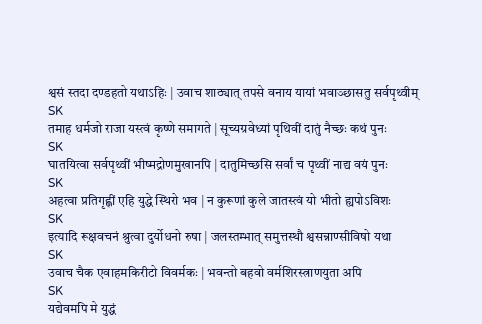श्वसं स्तदा दण्डहतो यथाऽहिः | उवाच शाठ्यात् तपसे वनाय यायां भवाञ्छासतु सर्वपृथ्वीम्
SK
तमाह धर्मजो राजा यस्त्वं कृष्णे समागते | सूच्यग्रवेध्यां पृथिवीं दातुं नैच्छः कथं पुनः
SK
घातयित्वा सर्वपृथ्वीं भीष्मद्रोणमुखानपि | दातुमिच्छसि सर्वां च पृथ्वीं नाद्य वयं पुनः
SK
अहत्वा प्रतिगृह्णीं एहि युद्धे स्थिरो भव | न कुरूणां कुले जातस्त्वं यो भीतो ह्यपोऽविशः
SK
इत्यादि रूक्षवचनं श्रुत्वा दुर्योधनो रुषा | जलस्तम्भात् समुत्तस्थौ श्वसन्नाण्सीविषो यथा
SK
उवाच चैक एवाहमकिरीटो विवर्मकः | भवन्तो बहवो वर्मशिरस्त्राणयुता अपि
SK
यद्येवमपि मे युद्धं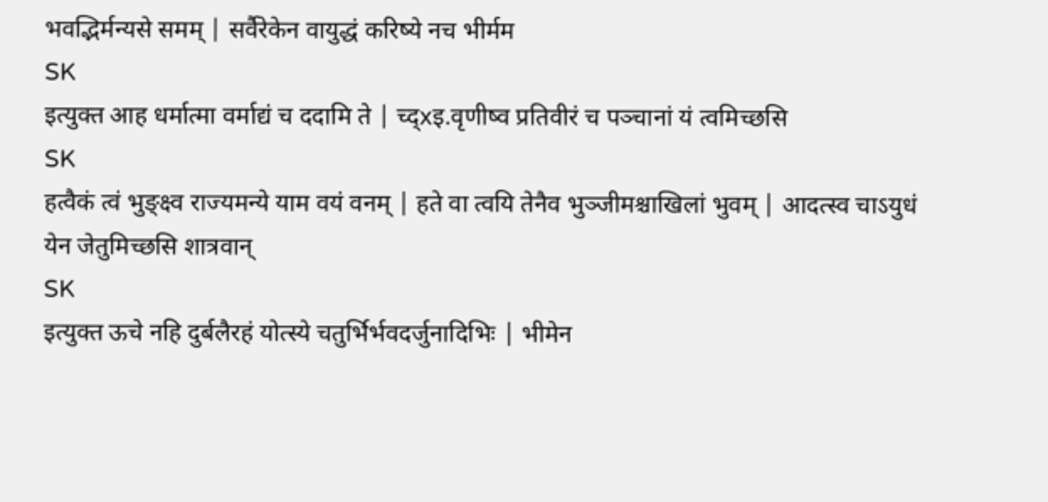भवद्भिर्मन्यसे समम् | सर्वैरेकेन वायुद्धं करिष्ये नच भीर्मम
SK
इत्युक्त आह धर्मात्मा वर्माद्यं च ददामि ते | च्द्xइ.वृणीष्व प्रतिवीरं च पञ्चानां यं त्वमिच्छसि
SK
हत्वैकं त्वं भुङ्क्ष्व राज्यमन्ये याम वयं वनम् | हते वा त्वयि तेनैव भुञ्जीमश्चाखिलां भुवम् | आदत्स्व चाऽयुधं येन जेतुमिच्छसि शात्रवान्
SK
इत्युक्त ऊचे नहि दुर्बलैरहं योत्स्ये चतुर्भिर्भवदर्जुनादिभिः | भीमेन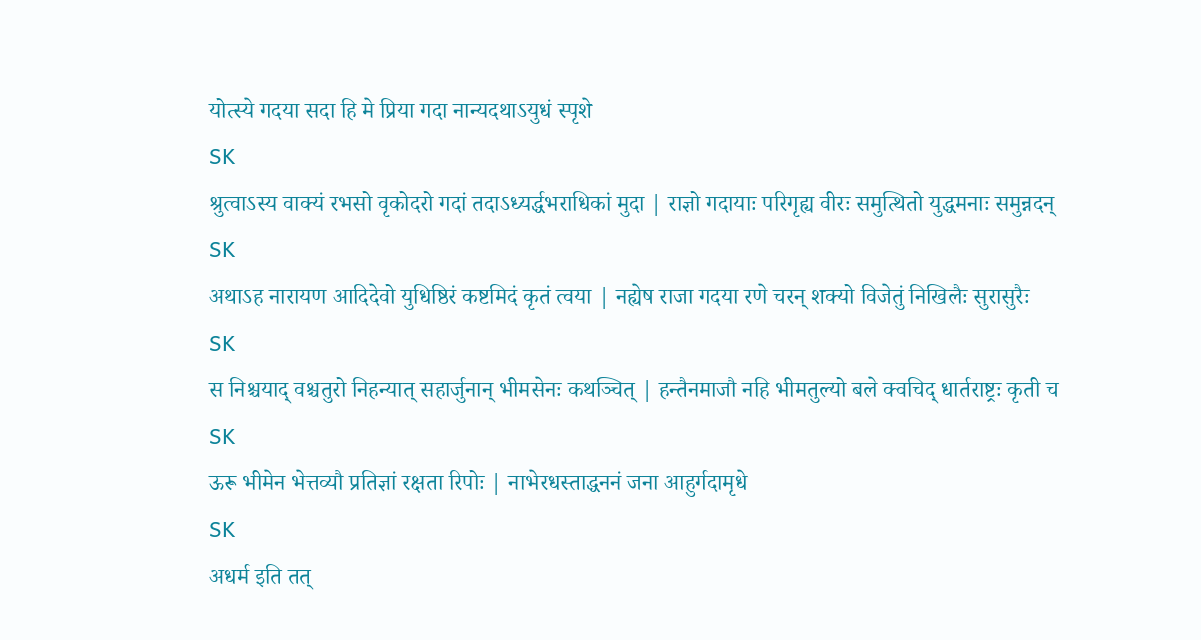योत्स्ये गदया सदा हि मे प्रिया गदा नान्यदथाऽयुधं स्पृशे
SK
श्रुत्वाऽस्य वाक्यं रभसो वृकोदरो गदां तदाऽध्यर्द्धभराधिकां मुदा | राज्ञो गदायाः परिगृह्य वीरः समुत्थितो युद्धमनाः समुन्नदन्
SK
अथाऽह नारायण आदिदेवो युधिष्ठिरं कष्टमिदं कृतं त्वया | नह्येष राजा गदया रणे चरन् शक्यो विजेतुं निखिलैः सुरासुरैः
SK
स निश्चयाद् वश्चतुरो निहन्यात् सहार्जुनान् भीमसेनः कथञ्चित् | हन्तैनमाजौ नहि भीमतुल्यो बले क्वचिद् धार्तराष्ट्रः कृती च
SK
ऊरू भीमेन भेत्तव्यौ प्रतिज्ञां रक्षता रिपोः | नाभेरधस्ताद्धननं जना आहुर्गदामृधे
SK
अधर्म इति तत्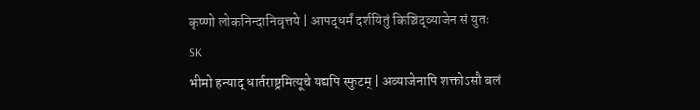कृष्णो लोकनिन्दानिवृत्तये | आपद्धर्मं दर्शयितुं किञ्चिद्व्याजेन सं युतः
SK
भीमो हन्याद् धार्तराष्ट्रमित्यूचे यद्यपि स्फुटम् | अव्याजेनापि शक्तोऽसौ बलं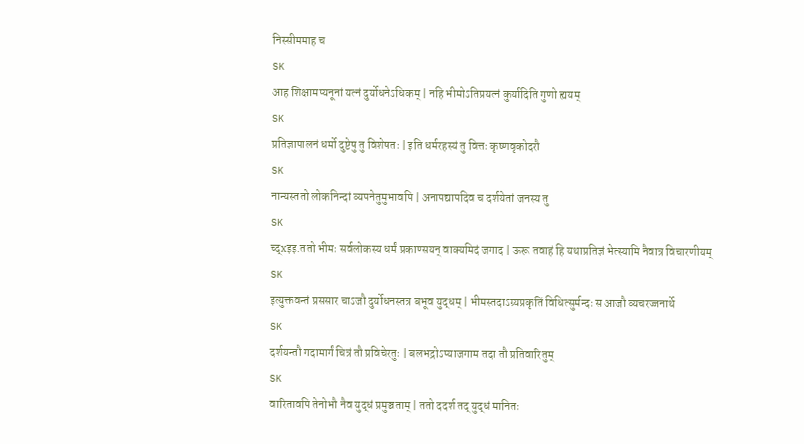निस्सीममाह च
SK
आह शिक्षामप्यनूनां यत्नं दुर्योधनेऽधिकम् | नहि भीमोऽतिप्रयत्नं कुर्यादिति गुणो ह्ययम्
SK
प्रतिज्ञापालनं धर्मो दुष्टेषु तु विशेषतः | इति धर्मरहस्यं तु वित्तः कृष्णवृकोदरौ
SK
नान्यस्ततो लोकनिन्दां व्यपनेतुमुभावपि | अनापद्यापदिव च दर्शयेतां जनस्य तु
SK
च्द्xइइ.ततो भीमः सर्वलोकस्य धर्मं प्रकाण्सयन् वाक्यमिदं जगाद | ऊरू तवाहं हि यथाप्रतिज्ञं भेत्स्यामि नैवात्र विचारणीयम्
SK
इत्युक्तवन्तं प्रससार चाऽजौ दुर्योधनस्तत्र बभूव युद्धम् | भीमस्तदाऽग्र्यप्रकृतिं विधित्सुर्मन्दः स आजौ व्यचरज्जनार्थे
SK
दर्शयन्तौ गदामार्गं चित्रं तौ प्रविचेरतुः | बलभद्रोऽप्याजगाम तदा तौ प्रतिवारितुम्
SK
वारितावपि तेनोभौ नैव युद्धं प्रमुञ्चताम् | ततो ददर्श तद् युद्धं मानितः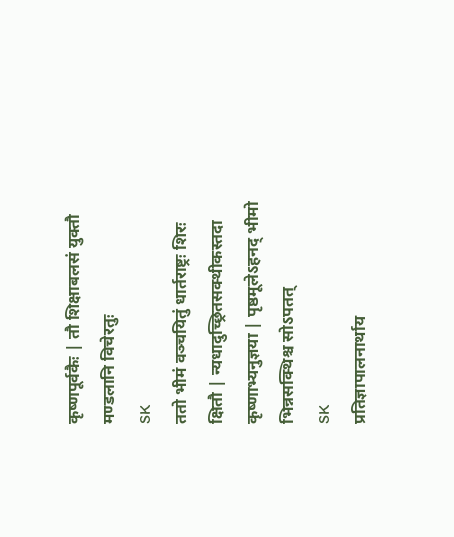कृष्णपूर्वकैः | तौ शिक्षाबलसं युक्तौ मण्डलानि विचेरतुः
SK
ततो भीमं वञ्चयितुं धार्तराष्ट्रः शिरः क्षितौ | न्यधादुच्छ्रितसक्थीकस्तदा कृष्णाभ्यनुज्ञया | पृष्ठमूलेऽहनद् भीमो भिन्नसक्थिश्च सोऽपतत्
SK
प्रतिज्ञापालनार्थाय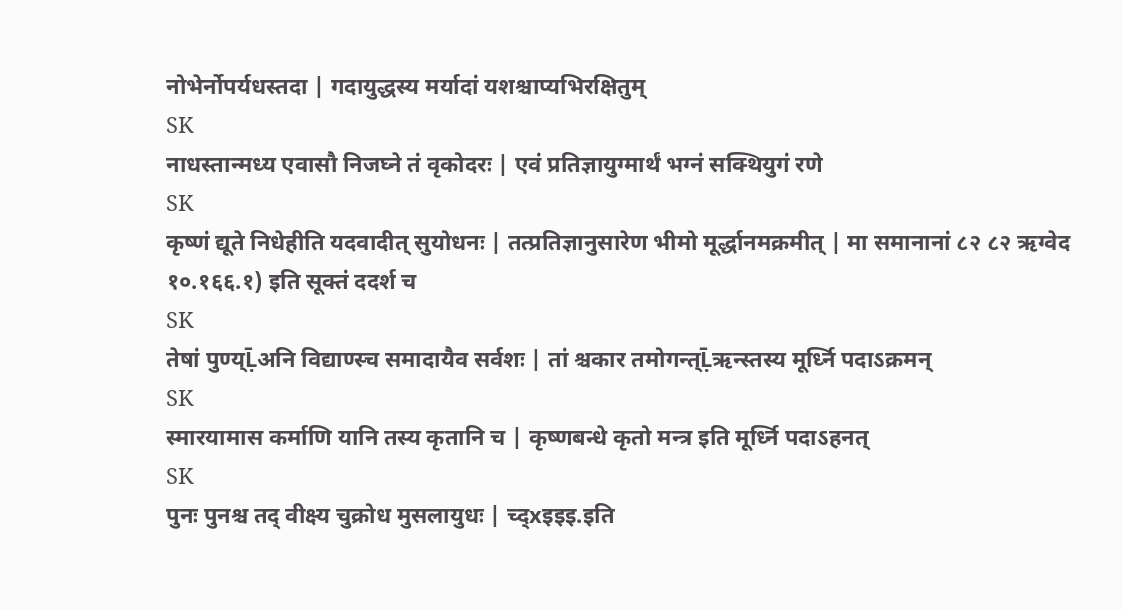नोभेर्नोपर्यधस्तदा | गदायुद्धस्य मर्यादां यशश्चाप्यभिरक्षितुम्
SK
नाधस्तान्मध्य एवासौ निजघ्ने तं वृकोदरः | एवं प्रतिज्ञायुग्मार्थं भग्नं सक्थियुगं रणे
SK
कृष्णं द्यूते निधेहीति यदवादीत् सुयोधनः | तत्प्रतिज्ञानुसारेण भीमो मूर्द्धानमक्रमीत् | मा समानानां ८२ ८२ ऋग्वेद १०.१६६.१) इति सूक्तं ददर्श च
SK
तेषां पुण्य्Ḹअनि विद्याण्स्च समादायैव सर्वशः | तां श्चकार तमोगन्त्Ḹऋन्स्तस्य मूर्ध्नि पदाऽक्रमन्
SK
स्मारयामास कर्माणि यानि तस्य कृतानि च | कृष्णबन्धे कृतो मन्त्र इति मूर्ध्नि पदाऽहनत्
SK
पुनः पुनश्च तद् वीक्ष्य चुक्रोध मुसलायुधः | च्द्xइइइ.इति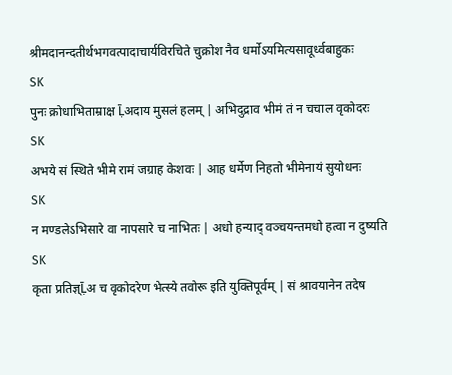श्रीमदानन्दतीर्थभगवत्पादाचार्यविरचिते चुक्रोश नैव धर्मोऽयमित्यसावूर्ध्वबाहुकः
SK
पुनः क्रोधाभिताम्राक्ष Ḹअदाय मुसलं हलम् | अभिदुद्राव भीमं तं न चचाल वृकोदरः
SK
अभये सं स्थिते भीमे रामं जग्राह केशवः | आह धर्मेण निहतो भीमेनायं सुयोधनः
SK
न मण्डलेऽभिसारे वा नापसारे च नाभितः | अधो हन्याद् वञ्चयन्तमधो हत्वा न दुष्यति
SK
कृता प्रतिज्ञ्Ḹअ च वृकोदरेण भेत्स्ये तवोरू इति युक्तिपूर्वम् | सं श्रावयानेन तदेष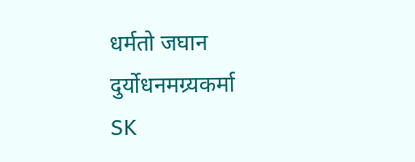धर्मतो जघान दुर्योधनमग्र्यकर्मा
SK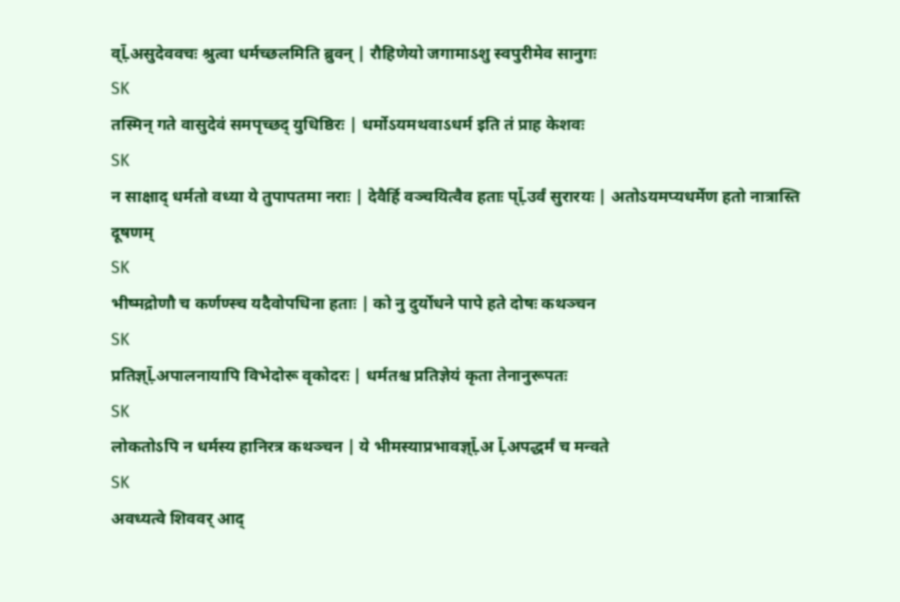व्Ḹअसुदेववचः श्रुत्वा धर्मच्छलमिति ब्रुवन् | रौहिणेयो जगामाऽशु स्वपुरीमेव सानुगः
SK
तस्मिन् गते वासुदेवं समपृच्छद् युधिष्ठिरः | धर्मोऽयमथवाऽधर्म इति तं प्राह केशवः
SK
न साक्षाद् धर्मतो वध्या ये तुपापतमा नराः | देवैर्हि वञ्चयित्वैव हताः प्Ḹउर्वं सुरारयः | अतोऽयमप्यधर्मेण हतो नात्रास्ति दूषणम्
SK
भीष्मद्रोणौ च कर्णण्स्च यदैवोपधिना हताः | को नु दुर्योधने पापे हते दोषः कथञ्चन
SK
प्रतिज्ञ्Ḹअपालनायापि विभेदोरू वृकोदरः | धर्मतश्च प्रतिज्ञेयं कृता तेनानुरूपतः
SK
लोकतोऽपि न धर्मस्य हानिरत्र कथञ्चन | ये भीमस्याप्रभावज्ञ्Ḹअ Ḹअपद्धर्मं च मन्वते
SK
अवध्यत्वे शिववर् आद्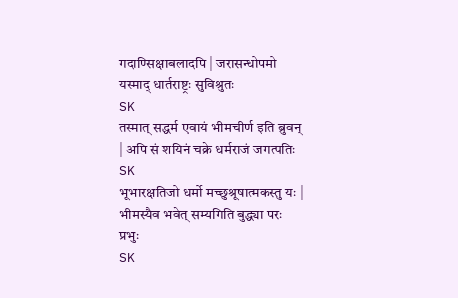गदाण्सिक्षाबलादपि | जरासन्धोपमो यस्माद् धार्तराष्ट्रः सुविश्रुतः
SK
तस्मात् सद्धर्म एवायं भीमचीर्ण इति ब्रुवन् | अपि सं शयिनं चक्रे धर्मराजं जगत्पतिः
SK
भूभारक्षतिजो धर्मो मच्छुश्रूषात्मकस्तु यः | भीमस्यैव भवेत् सम्यगिति बुद्ध्या परः प्रभुः
SK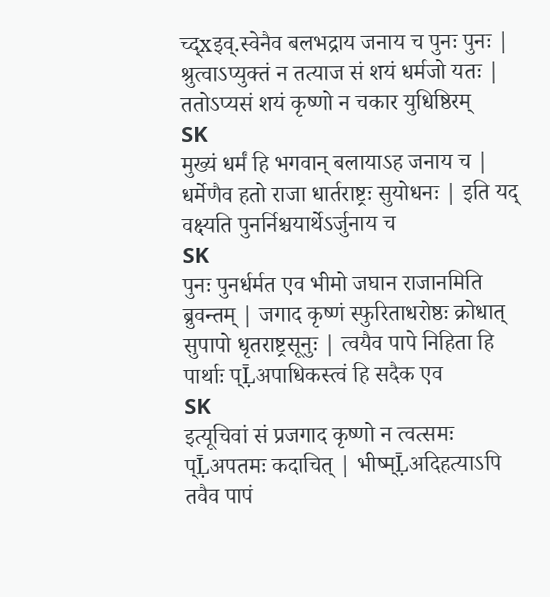च्द्xइव्.स्वेनैव बलभद्राय जनाय च पुनः पुनः | श्रुत्वाऽप्युक्तं न तत्याज सं शयं धर्मजो यतः | ततोऽप्यसं शयं कृष्णो न चकार युधिष्ठिरम्
SK
मुख्यं धर्मं हि भगवान् बलायाऽह जनाय च | धर्मेणैव हतो राजा धार्तराष्ट्रः सुयोधनः | इति यद् वक्ष्यति पुनर्निश्चयार्थेऽर्जुनाय च
SK
पुनः पुनर्धर्मत एव भीमो जघान राजानमिति ब्रुवन्तम् | जगाद कृष्णं स्फुरिताधरोष्ठः क्रोधात् सुपापो धृतराष्ट्रसूनुः | त्वयैव पापे निहिता हि पार्थाः प्Ḹअपाधिकस्त्वं हि सदैक एव
SK
इत्यूचिवां सं प्रजगाद कृष्णो न त्वत्समः प्Ḹअपतमः कदाचित् | भीष्म्Ḹअदिहत्याऽपि तवैव पापं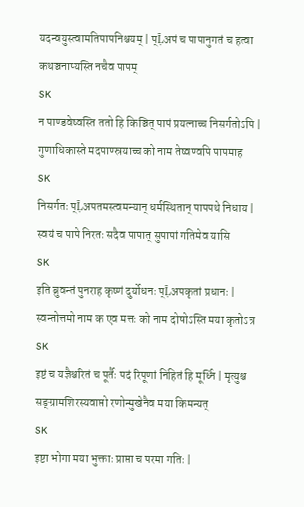यदन्वयुस्त्वामतिपापनिश्चयम् | प्Ḹअपं च पापानुगतं च हत्वा कथञ्चनाप्यस्ति नचैव पापम्
SK
न पाण्डवेष्वस्ति ततो हि किञ्चित् पापं प्रयत्नाच्च निसर्गतोऽपि | गुणाधिकास्ते मदपाण्स्रयाच्च को नाम तेष्वण्वपि पापमाह
SK
निसर्गतः प्Ḹअपतमस्त्वमन्यान् धर्मस्थितान् पापपथे निधाय | स्वयं च पापे निरतः सदैव पापात् सुपापां गतिमेव यासि
SK
इति ब्रुवन्तं पुनराह कृष्णं दुर्योधनः प्Ḹअपकृतां प्रधानः | स्वन्तोत्तमो नाम क एव मत्तः को नाम दोषोऽस्ति मया कृतोऽत्र
SK
इष्टं च यज्ञैश्चरितं च पूर्तैः पदं रिपूणां निहितं हि मूर्ध्नि | मृत्युश्च सङ्ग्रामशिरस्यवाप्तो रणोन्मुखेनैव मया किमन्यत्
SK
इष्टा भोगा मया भुक्ताः प्राप्ता च परमा गतिः |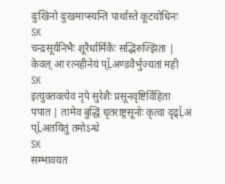दुःखिनो दुःखमाप्स्यन्ति पार्थास्ते कूटयोधिनः
SK
चन्द्रसूर्यनिभैः शूरैर्धार्मिकैः सद्भिरुज्झिता | केवल् आ रत्नहीनेयं प्Ḹअण्डवैर्भुज्यतां मही
SK
इत्युक्तवत्येव नृपे सुरेशैः प्रसूनवृष्टिर्विहिता पपात | तामेव बुद्धिं धृतराष्ट्रसूनोः कृत्वा दृढ्Ḹअं प्Ḹअतयितुं तमोऽन्धे
SK
सम्भावयत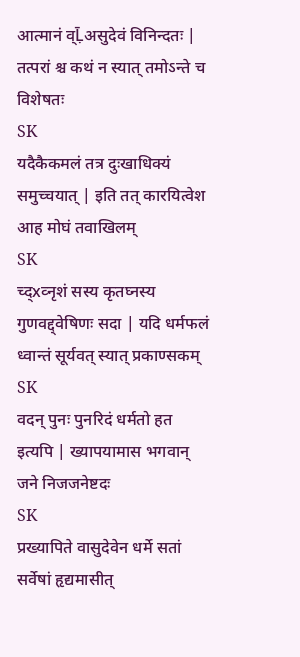आत्मानं व्Ḹअसुदेवं विनिन्दतः | तत्परां श्च कथं न स्यात् तमोऽन्ते च विशेषतः
SK
यदैकैकमलं तत्र दुःखाधिक्यं समुच्चयात् | इति तत् कारयित्वेश आह मोघं तवाखिलम्
SK
च्द्xव्नृशं सस्य कृतघ्नस्य गुणवद्द्वेषिणः सदा | यदि धर्मफलं ध्वान्तं सूर्यवत् स्यात् प्रकाण्सकम्
SK
वदन् पुनः पुनरिदं धर्मतो हत इत्यपि | ख्यापयामास भगवान् जने निजजनेष्टदः
SK
प्रख्यापिते वासुदेवेन धर्मे सतां सर्वेषां हृद्यमासीत्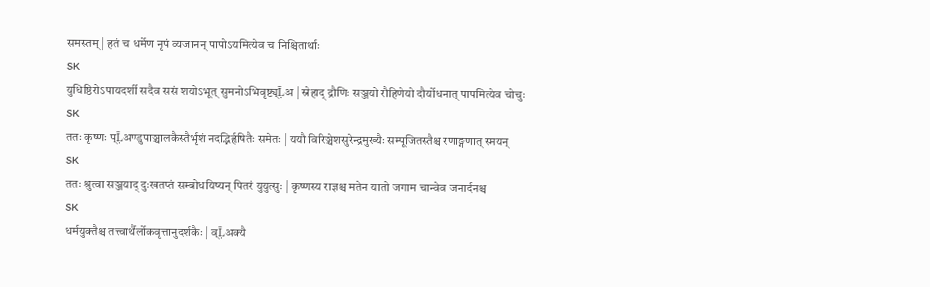समस्तम् | हतं च धर्मेण नृपं व्यजानन् पापोऽयमित्येव च निश्चितार्थाः
SK
युधिष्ठिरोऽपायदर्शी सदैव ससं शयोऽभूत् सुमनोऽभिवृष्ट्य्Ḹअ | स्नेहाद् द्रौणिः सञ्जयो रौहिणेयो दौर्योधनात् पापमित्येव चोचुः
SK
ततः कृष्णः प्Ḹअण्डुपाञ्चालकैस्तैर्भृशं नदद्भिर्हृषितैः समेतः | ययौ विरिञ्चेशसुरेन्द्रमुख्यैः सम्पूजितस्तैश्च रणाङ्गणात् स्मयन्
SK
ततः श्रुत्वा सञ्जयाद् दुःखतप्तं सम्बोधयिष्यन् पितरं युयुत्सुः | कृष्णस्य राज्ञश्च मतेन यातो जगाम चान्वेव जनार्दनश्च
SK
धर्मयुक्तैश्च तत्त्वार्थैर्लोकवृत्तानुदर्शकैः | व्Ḹअक्यै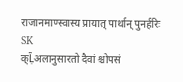राजानमाण्स्वास्य प्रायात् पार्थान् पुनर्हरिः
SK
क्Ḹअलानुसारतो दैवां श्चोपसं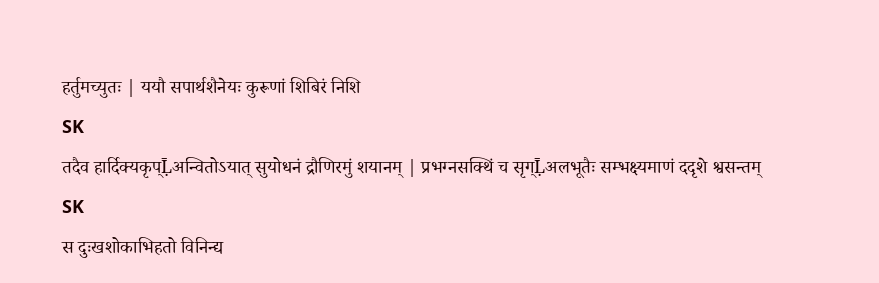हर्तुमच्युतः | ययौ सपार्थशैनेयः कुरूणां शिबिरं निशि
SK
तदैव हार्दिक्यकृप्Ḹअन्वितोऽयात् सुयोधनं द्रौणिरमुं शयानम् | प्रभग्नसक्थिं च सृग्Ḹअलभूतैः सम्भक्ष्यमाणं ददृशे श्वसन्तम्
SK
स दुःखशोकाभिहतो विनिन्द्य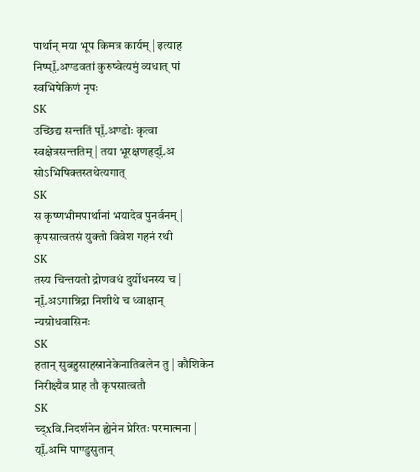पार्थान् मया भूप किमत्र कार्यम् | इत्याह निष्प्Ḹअण्डवतां कुरुष्वेत्यमुं व्यधात् पां स्वभिषेकिणं नृपः
SK
उच्छिद्य सन्ततिं प्Ḹअण्डोः कृत्वा स्वक्षेत्रसन्ततिम् | तया भूरक्षणहृद्Ḹअ सोऽभिषिक्तस्तथेत्यगात्
SK
स कृष्णभीमपार्थानां भयादेव पुनर्वनम् | कृपसात्वतसं युक्तो विवेश गहनं रथी
SK
तस्य चिन्तयतो द्रोणवधं दुर्योधनस्य च | न्Ḹअऽगान्निद्रा निशीथे च ध्वाक्षान् न्यग्रोधवासिनः
SK
हतान् सुबहुसाहस्रानेकेनातिबलेन तु | कौशिकेन निरीक्ष्यैव प्राह तौ कृपसात्वतौ
SK
च्द्xवि.निदर्शनेन ह्येनेन प्रेरितः परमात्मना | य्Ḹअमि पाण्डुसुतान्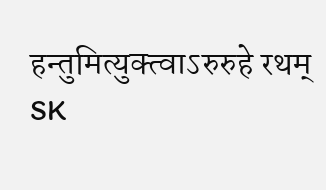हन्तुमित्युक्त्वाऽरुरुहे रथम्
SK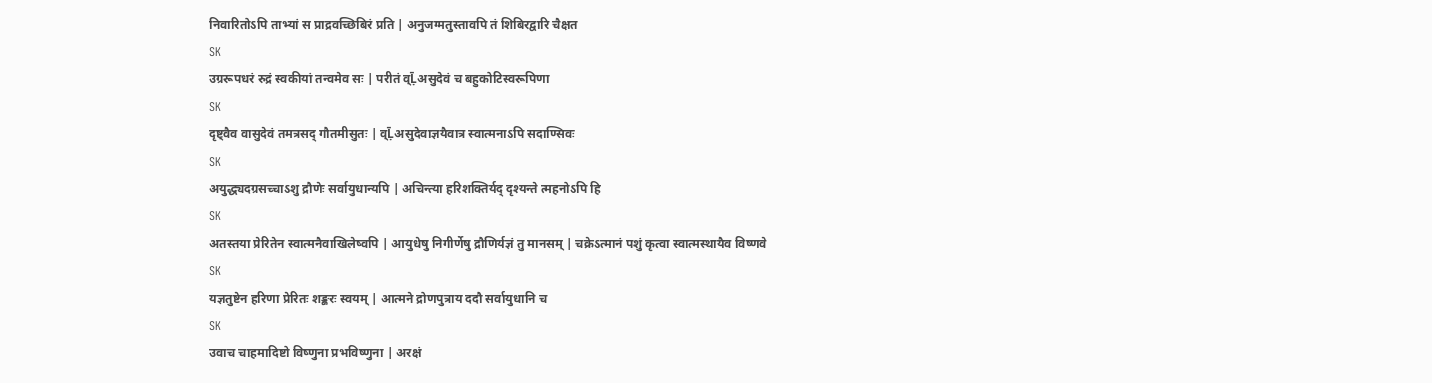निवारितोऽपि ताभ्यां स प्राद्रवच्छिबिरं प्रति | अनुजग्मतुस्तावपि तं शिबिरद्वारि चैक्षत
SK
उग्ररूपधरं रुद्रं स्वकीयां तन्वमेव सः | परीतं व्Ḹअसुदेवं च बहुकोटिस्वरूपिणा
SK
दृष्ट्वैव वासुदेवं तमत्रसद् गौतमीसुतः | व्Ḹअसुदेवाज्ञयैवात्र स्वात्मनाऽपि सदाण्सिवः
SK
अयुद्ध्यदग्रसच्चाऽशु द्रौणेः सर्वायुधान्यपि | अचिन्त्या हरिशक्तिर्यद् दृश्यन्ते त्महनोऽपि हि
SK
अतस्तया प्रेरितेन स्वात्मनैवाखिलेष्वपि | आयुधेषु निगीर्णेषु द्रौणिर्यज्ञं तु मानसम् | चक्रेऽत्मानं पशुं कृत्वा स्वात्मस्थायैव विष्णवे
SK
यज्ञतुष्टेन हरिणा प्रेरितः शङ्करः स्वयम् | आत्मने द्रोणपुत्राय ददौ सर्वायुधानि च
SK
उवाच चाहमादिष्टो विष्णुना प्रभविष्णुना | अरक्षं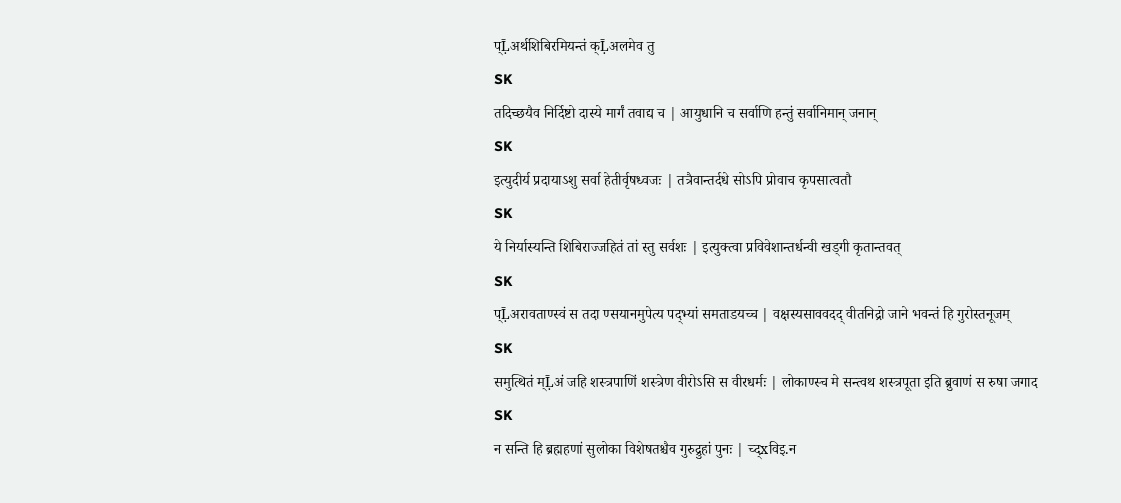प्Ḹअर्थशिबिरमियन्तं क्Ḹअलमेव तु
SK
तदिच्छयैव निर्दिष्टो दास्ये मार्गं तवाद्य च | आयुधानि च सर्वाणि हन्तुं सर्वानिमान् जनान्
SK
इत्युदीर्य प्रदायाऽशु सर्वा हेतीर्वृषध्वजः | तत्रैवान्तर्दधे सोऽपि प्रोवाच कृपसात्वतौ
SK
ये निर्यास्यन्ति शिबिराज्जहितं तां स्तु सर्वशः | इत्युक्त्वा प्रविवेशान्तर्धन्वी खड्गी कृतान्तवत्
SK
प्Ḹअरावताण्स्वं स तदा ण्सयानमुपेत्य पद्भ्यां समताडयच्च | वक्षस्यसाववदद् वीतनिद्रो जाने भवन्तं हि गुरोस्तनूजम्
SK
समुत्थितं म्Ḹअं जहि शस्त्रपाणिं शस्त्रेण वीरोऽसि स वीरधर्मः | लोकाण्स्च मे सन्त्वथ शस्त्रपूता इति ब्रुवाणं स रुषा जगाद
SK
न सन्ति हि ब्रह्महणां सुलोका विशेषतश्चैव गुरुद्रुहां पुनः | च्द्xविइ.न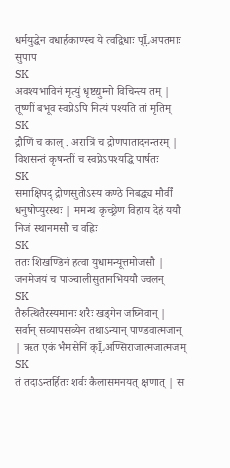धर्मयुद्धेन वधार्हकाण्स्च ये त्वद्विधाः प्Ḹअपतमाः सुपाप
SK
अवश्यभाविनं मृत्युं धृष्टद्युम्नो विचिन्त्य तम् | तूष्णीं बभूव स्वप्नेऽपि नित्यं पश्यति तां मृतिम्
SK
द्रौणिं च काल् . अरात्रिं च द्रोणपातादनन्तरम् | विशसन्तं कृषन्तीं च स्वप्नेऽपश्यद्धि पार्षतः
SK
समाक्षिपद् द्रोणसुतोऽस्य कण्ठे निबद्ध्य मौर्वीं धनुषोप्युरस्थः | ममन्थ कृच्छ्रेण विहाय देहं ययौ निजं स्थानमसौ च वह्निः
SK
ततः शिखण्डिनं हत्वा युधामन्यूत्तमोजसौ | जनमेजयं च पाञ्चालीसुतानभिययौ ज्वलन्
SK
तैरुत्थितैरस्यमानः शरैः खड्गेन जघ्निवान् | सर्वान् सव्यापसव्येन तथाऽन्यान् पाण्डवात्मजान् | ऋत एकं भैमसेनिं क्Ḹअण्सिराजात्मजात्मजम्
SK
तं तदाऽन्तर्हितः शर्वः कैलासमनयत् क्षणात् | स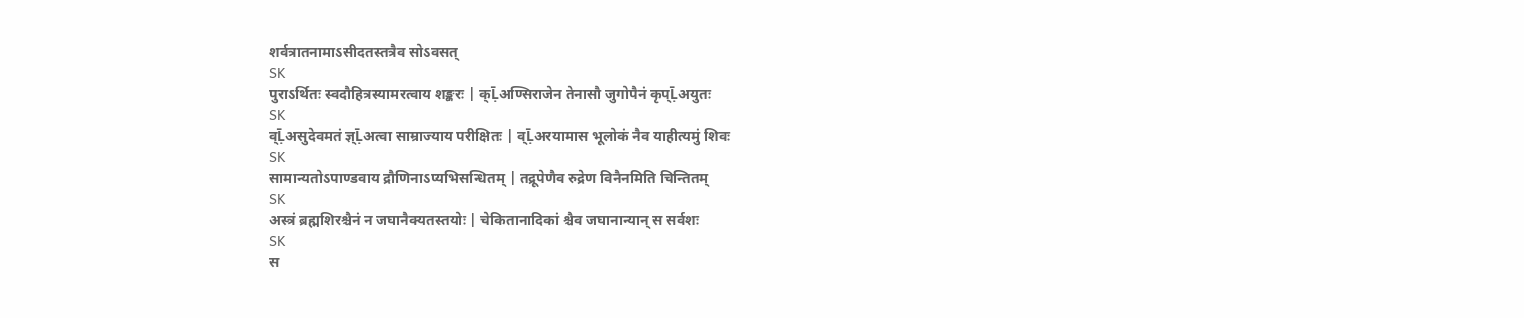शर्वत्रातनामाऽसीदतस्तत्रैव सोऽवसत्
SK
पुराऽर्थितः स्वदौहित्रस्यामरत्वाय शङ्करः | क्Ḹअण्सिराजेन तेनासौ जुगोपैनं कृप्Ḹअयुतः
SK
व्Ḹअसुदेवमतं ज्ञ्Ḹअत्वा साम्राज्याय परीक्षितः | व्Ḹअरयामास भूलोकं नैव याहीत्यमुं शिवः
SK
सामान्यतोऽपाण्डवाय द्रौणिनाऽप्यभिसन्धितम् | तद्रूपेणैव रुद्रेण विनैनमिति चिन्तितम्
SK
अस्त्रं ब्रह्मशिरश्चैनं न जघानैक्यतस्तयोः | चेकितानादिकां श्चैव जघानान्यान् स सर्वशः
SK
स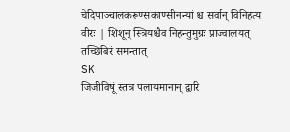चेदिपाञ्चालकरूण्सकाण्सीनन्यां श्च सर्वान् विनिहत्य वीरः | शिशून् स्त्रियश्चैव निहन्तुमुग्रः प्राज्वालयत् तच्छिबिरं समन्तात्
SK
जिजीविषूं स्तत्र पलायमानान् द्वारि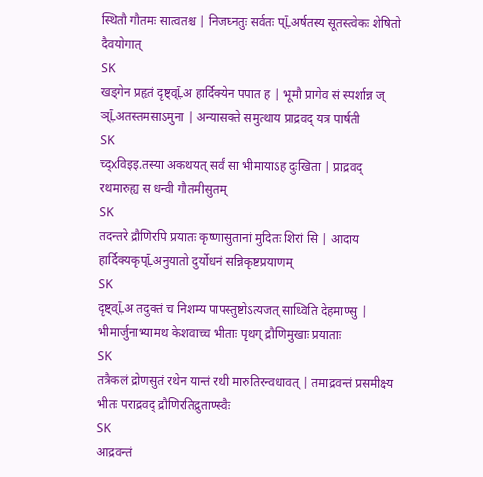स्थितौ गौतमः सात्वतश्च | निजघ्नतुः सर्वतः प्Ḹअर्षतस्य सूतस्त्वेकः शेषितो दैवयोगात्
SK
खड्गेन प्रहृतं दृष्ट्व्Ḹअ हार्दिक्येन पपात ह | भूमौ प्रागेव सं स्पर्शान्न ज् ञ्Ḹअतस्तमसाऽमुना | अन्यासक्ते समुत्थाय प्राद्रवद् यत्र पार्षती
SK
च्द्xविइइ.तस्या अकथयत् सर्वं सा भीमायाऽह दुःखिता | प्राद्रवद् रथमारुह्य स धन्वी गौतमीसुतम्
SK
तदन्तरे द्रौणिरपि प्रयातः कृष्णासुतानां मुदितः शिरां सि | आदाय हार्दिक्यकृप्Ḹअनुयातो दुर्योधनं सन्निकृष्टप्रयाणम्
SK
दृष्ट्व्Ḹअ तदुक्तं च निशम्य पापस्तुष्टोऽत्यजत् साध्विति देहमाण्सु | भीमार्जुनाभ्यामथ केशवाच्च भीताः पृथग् द्रौणिमुखाः प्रयाताः
SK
तत्रैकलं द्रोणसुतं रथेन यान्तं रथी मारुतिरन्वधावत् | तमाद्रवन्तं प्रसमीक्ष्य भीतः पराद्रवद् द्रौणिरतिद्रुताण्स्वैः
SK
आद्रवन्तं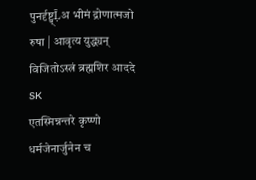पुनर्दृष्ट्व्Ḹअ भीमं द्रोणात्मजो रुषा | आवृत्य युद्ध्यन् विजितोऽस्त्रं ब्रह्मशिर आददे
SK
एतस्मिन्नन्तरे कृष्णो धर्मजेनार्जुनेन च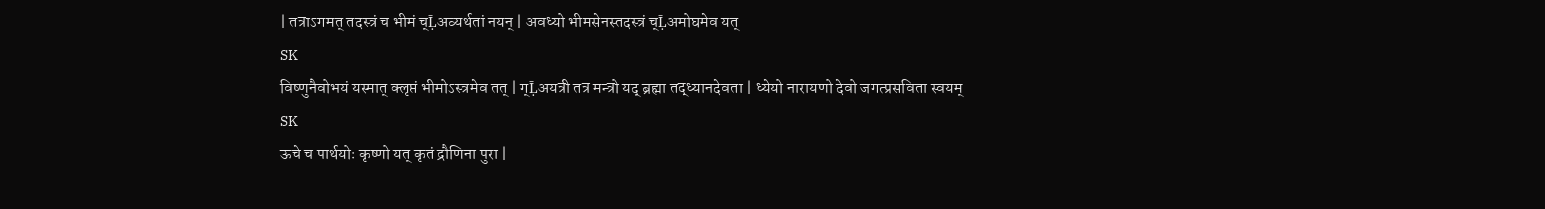| तत्राऽगमत् तदस्त्रं च भीमं च्Ḹअव्यर्थतां नयन् | अवध्यो भीमसेनस्तदस्त्रं च्Ḹअमोघमेव यत्
SK
विष्णुनैवोभयं यस्मात् क्लृप्तं भीमोऽस्त्रमेव तत् | ग्Ḹअयत्री तत्र मन्त्रो यद् ब्रह्मा तद्ध्यानदेवता | ध्येयो नारायणो देवो जगत्प्रसविता स्वयम्
SK
ऊचे च पार्थयोः कृष्णो यत् कृतं द्रौणिना पुरा |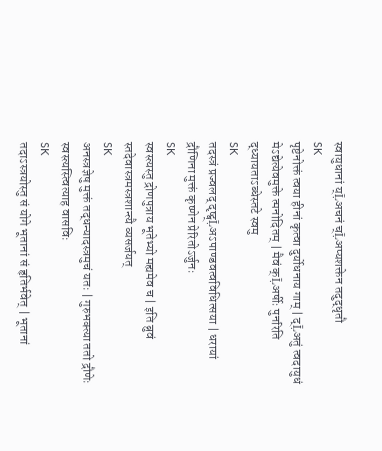स्वायुधानां य्Ḹअचनं च्Ḹअप्यशक्तेन तदुद्धृतौ
SK
पृष्टेनोक्तं त्वया हीनां कृत्वा दुर्योधनाय गाम् | द्Ḹअतुं त्वदायुधं मेऽद्येत्येवमुक्ते त्मनोदितम् | मैवं क्Ḹअर्षीः पुनरिति द्ध्यायताऽब्धेस्तटे स्वमु
SK
तदस्त्रं प्रज्वलद् दृष्ट्व्Ḹअऽपाण्डवत्वविधित्सया | धरायां द्रौणिना मुक्तं कृष्णेन प्रेरितोऽर्जुनः
SK
स्वस्त्यस्तु द्रोणपुत्राय भूतेभ्यो मह्यमेव च | इति ब्रुवं स्तदेवास्त्रमस्त्रशान्त्यै व्यसर्जयत्
SK
अनस्त्रज्ञेषु मुक्तं तद्धन्यादस्त्रमुचं यतः | गुरुभक्त्या ततो द्रौणेः स्वस्त्यस्त्वित्याह वासविः
SK
तदाऽस्त्रयोस्तु सं योगे भूतानां सं हृतिर्भवेत् | भूतानां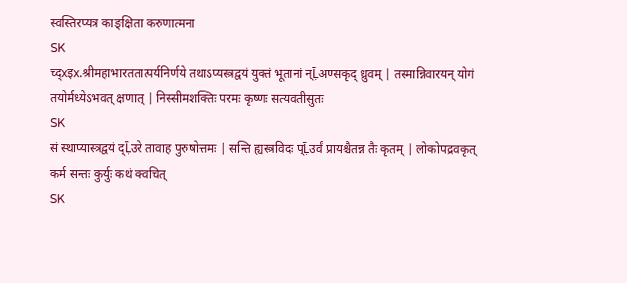स्वस्तिरप्यत्र काङ्क्षिता करुणात्मना
SK
च्द्xइx.श्रीमहाभारततात्पर्यनिर्णये तथाऽप्यस्त्रद्वयं युक्तं भूतानां न्Ḹअण्सकृद् ध्रुवम् | तस्मान्निवारयन् योगं तयोर्मध्येऽभवत् क्षणात् | निस्सीमशक्तिः परमः कृष्णः सत्यवतीसुतः
SK
सं स्थाप्यास्त्रद्वयं द्Ḹउरे तावाह पुरुषोत्तमः | सन्ति ह्यस्त्रविदः प्Ḹउर्वं प्रायश्चैतन्न तैः कृतम् | लोकोपद्रवकृत् कर्म सन्तः कुर्युः कथं क्वचित्
SK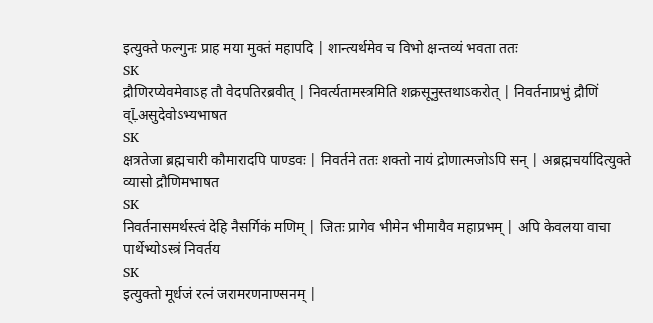इत्युक्ते फल्गुनः प्राह मया मुक्तं महापदि | शान्त्यर्थमेव च विभो क्षन्तव्यं भवता ततः
SK
द्रौणिरप्येवमेवाऽह तौ वेदपतिरब्रवीत् | निवर्त्यतामस्त्रमिति शक्रसूनुस्तथाऽकरोत् | निवर्तनाप्रभुं द्रौणिं व्Ḹअसुदेवोऽभ्यभाषत
SK
क्षत्रतेजा ब्रह्मचारी कौमारादपि पाण्डवः | निवर्तने ततः शक्तो नायं द्रोणात्मजोऽपि सन् | अब्रह्मचर्यादित्युक्ते व्यासो द्रौणिमभाषत
SK
निवर्तनासमर्थस्त्वं देहि नैसर्गिकं मणिम् | जितः प्रागेव भीमेन भीमायैव महाप्रभम् | अपि केवलया वाचा पार्थेभ्योऽस्त्रं निवर्तय
SK
इत्युक्तो मूर्धजं रत्नं जरामरणनाण्सनम् |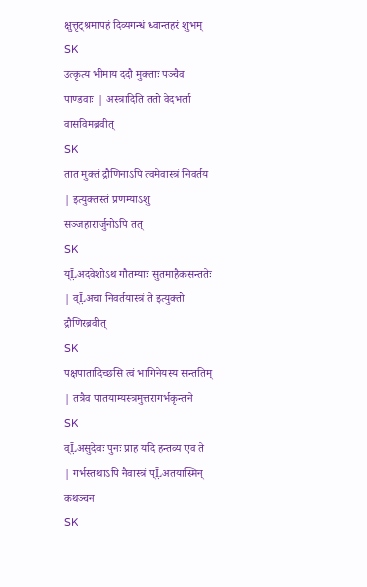क्षुत्तृट्श्रमापहं दिव्यगन्धं ध्वान्तहरं शुभम्
SK
उत्कृत्य भीमाय ददौ मुक्ताः पञ्चैव पाण्डवाः | अस्त्रादिति ततो वेदभर्ता वासविमब्रवीत्
SK
तात मुक्तं द्रौणिनाऽपि त्वमेवास्त्रं निवर्तय | इत्युक्तस्तं प्रणम्याऽशु सञ्जहारार्जुनोऽपि तत्
SK
य्Ḹअदवेशोऽथ गौतम्याः सुतमाहैकसन्ततेः | व्Ḹअचा निवर्तयास्त्रं ते इत्युक्तो द्रौणिरब्रवीत्
SK
पक्षपातादिच्छसि त्वं भागिनेयस्य सन्ततिम् | तत्रैव पातयाम्यस्त्रमुत्तरागर्भकृन्तने
SK
व्Ḹअसुदेवः पुनः प्राह यदि हन्तव्य एव ते | गर्भस्तथाऽपि नैवास्त्रं प्Ḹअतयास्मिन् कथञ्चन
SK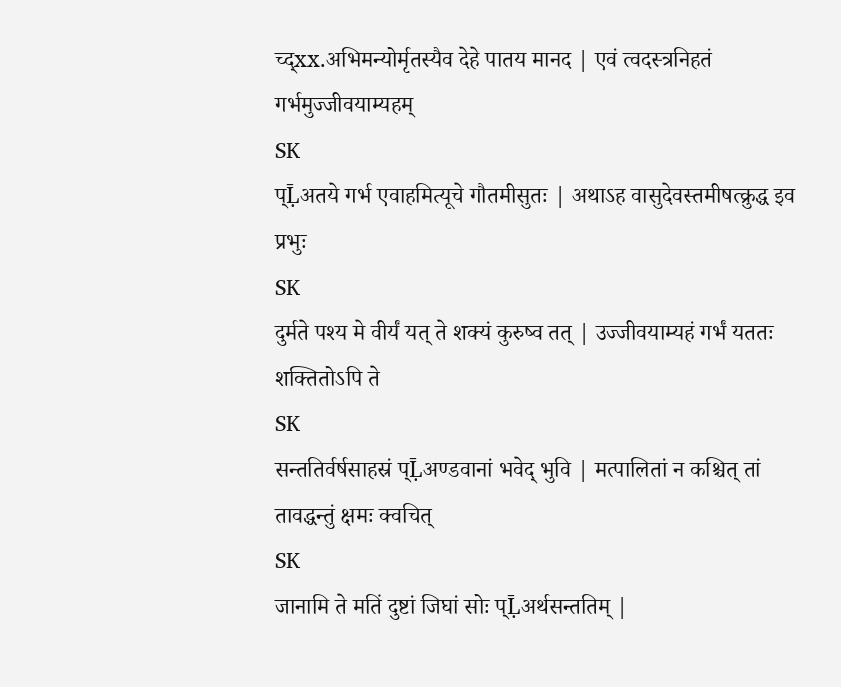च्द्xx.अभिमन्योर्मृतस्यैव देहे पातय मानद | एवं त्वदस्त्रनिहतं गर्भमुज्जीवयाम्यहम्
SK
प्Ḹअतये गर्भ एवाहमित्यूचे गौतमीसुतः | अथाऽह वासुदेवस्तमीषत्क्रुद्ध इव प्रभुः
SK
दुर्मते पश्य मे वीर्यं यत् ते शक्यं कुरुष्व तत् | उज्जीवयाम्यहं गर्भं यततः शक्तितोऽपि ते
SK
सन्ततिर्वर्षसाहस्रं प्Ḹअण्डवानां भवेद् भुवि | मत्पालितां न कश्चित् तां तावद्धन्तुं क्षमः क्वचित्
SK
जानामि ते मतिं दुष्टां जिघां सोः प्Ḹअर्थसन्ततिम् |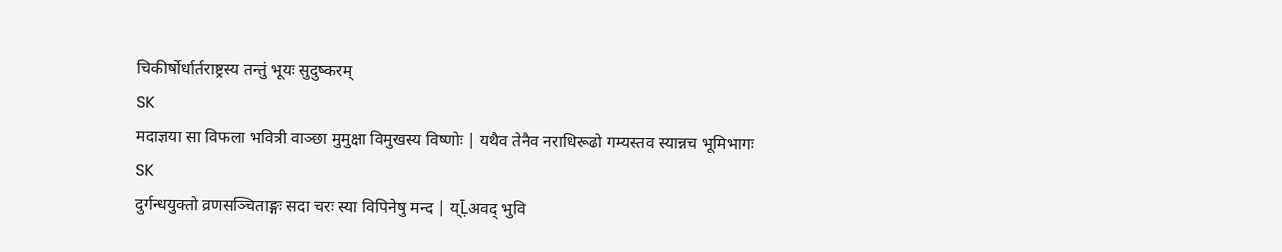चिकीर्षोर्धार्तराष्ट्रस्य तन्तुं भूयः सुदुष्करम्
SK
मदाज्ञया सा विफला भवित्री वाञ्छा मुमुक्षा विमुखस्य विष्णोः | यथैव तेनैव नराधिरूढो गम्यस्तव स्यान्नच भूमिभागः
SK
दुर्गन्धयुक्तो व्रणसञ्चिताङ्गः सदा चरः स्या विपिनेषु मन्द | य्Ḹअवद् भुवि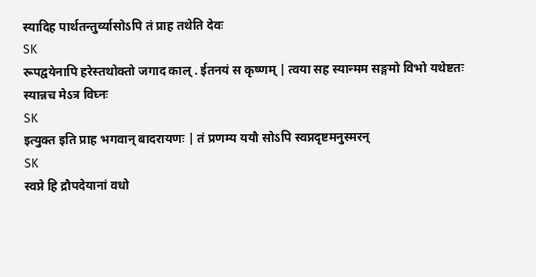स्यादिह पार्थतन्तुर्व्यासोऽपि तं प्राह तथेति देवः
SK
रूपद्वयेनापि हरेस्तथोक्तो जगाद काल् . ईतनयं स कृष्णम् | त्वया सह स्यान्मम सङ्गमो विभो यथेष्टतः स्यान्नच मेऽत्र विघ्नः
SK
इत्युक्त इति प्राह भगवान् बादरायणः | तं प्रणम्य ययौ सोऽपि स्वप्नदृष्टमनुस्मरन्
SK
स्वप्ने हि द्रौपदेयानां वधो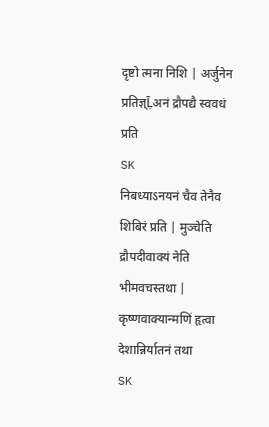दृष्टो त्मना निशि | अर्जुनेन प्रतिज्ञ्Ḹअनं द्रौपद्यै स्ववधं प्रति
SK
निबध्याऽनयनं चैव तेनैव शिबिरं प्रति | मुञ्चेति द्रौपदीवाक्यं नेति भीमवचस्तथा | कृष्णवाक्यान्मणिं हृत्वा देशान्निर्यातनं तथा
SK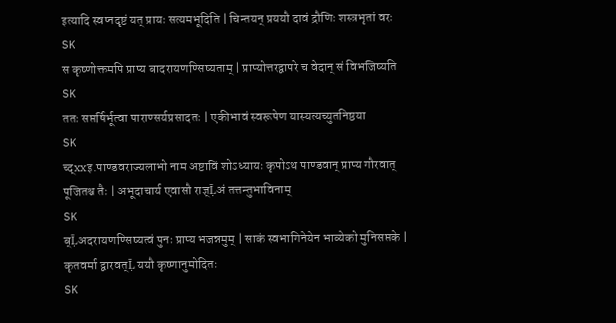इत्यादि स्वप्नदृष्टं यत् प्रायः सत्यमभूदिति | चिन्तयन् प्रययौ दावं द्रौणिः शस्त्रभृतां वरः
SK
स कृष्णोक्तमपि प्राप्य बादरायणण्सिष्यताम् | प्राप्योत्तरद्वापरे च वेदान् सं विभजिष्यति
SK
ततः सप्तर्षिर्भूत्वा पाराण्सर्यप्रसादतः | एकीभावं स्वरूपेण यास्यत्यच्युतनिष्ठया
SK
च्द्xxइ.पाण्डवराज्यलाभो नाम अष्टाविं शोऽध्यायः कृपोऽथ पाण्डवान् प्राप्य गौरवात् पूजितश्च तैः | अभूदाचार्य एवासौ राज्ञ्Ḹअं तत्तन्तुभाविनाम्
SK
ब्Ḹअदरायणण्सिष्यत्वं पुनः प्राप्य भजन्नमुम् | साकं स्वभागिनेयेन भाव्येको मुनिसप्तके | कृतवर्मा द्वारवत्Ḹ ययौ कृष्णानुमोदितः
SK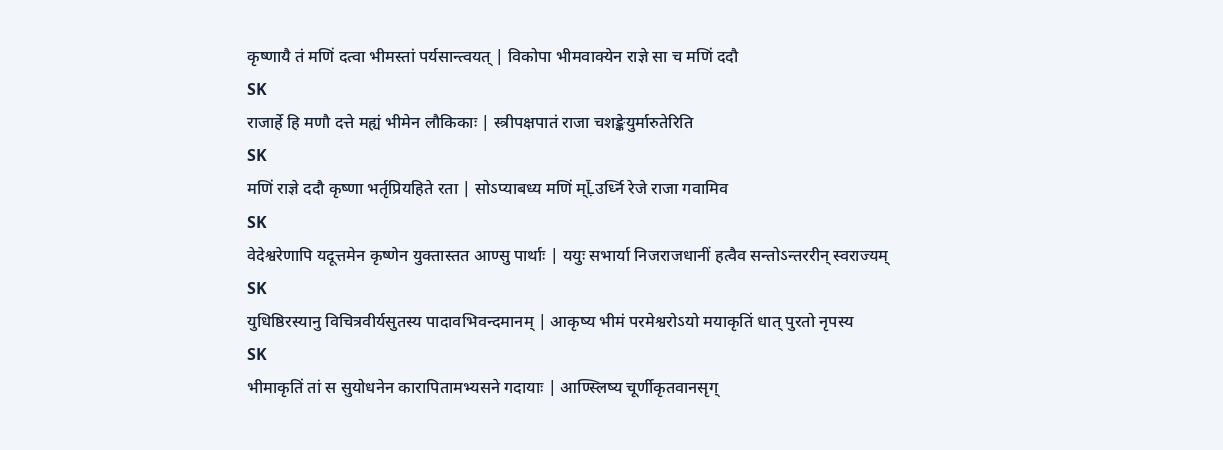कृष्णायै तं मणिं दत्वा भीमस्तां पर्यसान्त्वयत् | विकोपा भीमवाक्येन राज्ञे सा च मणिं ददौ
SK
राजार्हे हि मणौ दत्ते मह्यं भीमेन लौकिकाः | स्त्रीपक्षपातं राजा चशङ्केयुर्मारुतेरिति
SK
मणिं राज्ञे ददौ कृष्णा भर्तृप्रियहिते रता | सोऽप्याबध्य मणिं म्Ḹउर्ध्नि रेजे राजा गवामिव
SK
वेदेश्वरेणापि यदूत्तमेन कृष्णेन युक्तास्तत आण्सु पार्थाः | ययुः सभार्या निजराजधानीं हत्वैव सन्तोऽन्तररीन् स्वराज्यम्
SK
युधिष्ठिरस्यानु विचित्रवीर्यसुतस्य पादावभिवन्दमानम् | आकृष्य भीमं परमेश्वरोऽयो मयाकृतिं धात् पुरतो नृपस्य
SK
भीमाकृतिं तां स सुयोधनेन कारापितामभ्यसने गदायाः | आण्स्लिष्य चूर्णीकृतवानसृग्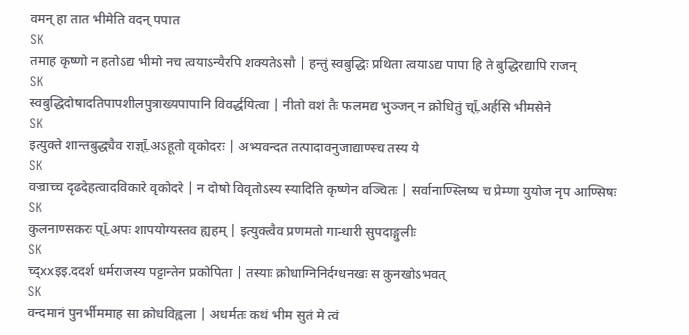वमन् हा तात भीमेति वदन् पपात
SK
तमाह कृष्णो न हतोऽद्य भीमो नच त्वयाऽन्यैरपि शक्यतेऽसौ | हन्तुं स्वबुद्धिः प्रथिता त्वयाऽद्य पापा हि ते बुद्धिरद्यापि राजन्
SK
स्वबुद्धिदोषादतिपापशीलपुत्राख्यपापानि विवर्द्धयित्वा | नीतो वशं तैः फलमद्य भुञ्जन् न क्रोधितुं च्Ḹअर्हसि भीमसेने
SK
इत्युक्ते शान्तबुद्ध्यैव राज्ञ्Ḹअऽहूतो वृकोदरः | अभ्यवन्दत तत्पादावनुजाद्याण्स्च तस्य ये
SK
वज्राच्च दृढदेहत्वादविकारे वृकोदरे | न दोषो विवृतोऽस्य स्यादिति कृष्णेन वञ्चितः | सर्वानाण्स्लिष्य च प्रेम्णा युयोज नृप आण्सिषः
SK
कुलनाण्सकरः प्Ḹअपः शापयोग्यस्तव ह्यहम् | इत्युक्त्वैव प्रणमतो गान्धारी सुपदाङ्गुलीः
SK
च्द्xxइइ.ददर्श धर्मराजस्य पट्टान्तेन प्रकोपिता | तस्याः क्रोधाग्निनिर्दग्धनखः स कुनखोऽभवत्
SK
वन्दमानं पुनर्भीममाह सा क्रोधविह्वला | अधर्मतः कथं भीम सुतं मे त्वं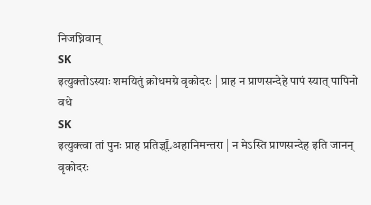निजघ्निवान्
SK
इत्युक्तोऽस्याः शमयितुं क्रोधमग्रे वृकोदरः | प्राह न प्राणसन्देहे पापं स्यात् पापिनो वधे
SK
इत्युक्त्वा तां पुनः प्राह प्रतिज्ञ्Ḹअहानिमन्तरा | न मेऽस्ति प्राणसन्देह इति जानन् वृकोदरः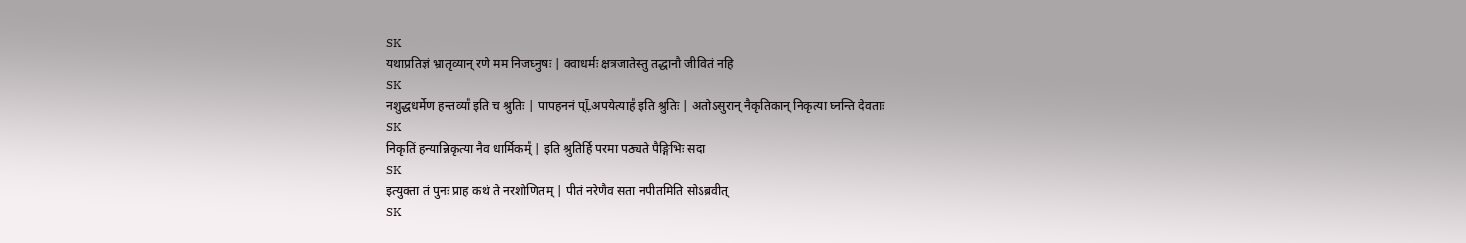SK
यथाप्रतिज्ञं भ्रातृव्यान् रणे मम निजघ्नुषः | क्वाधर्मः क्षत्रजातेस्तु तद्धानौ जीवितं नहि
SK
नशुद्धधर्मेण हन्तव्या᳚ इति च श्रुतिः | पापहननं प्Ḹअपयेत्याह᳚ इति श्रुतिः | अतोऽसुरान् नैकृतिकान् निकृत्या घ्नन्ति देवताः
SK
निकृतिं हन्यान्निकृत्या नैव धार्मिकम्᳚ | इति श्रुतिर्हि परमा पठ्यते पैङ्गिभिः सदा
SK
इत्युक्ता तं पुनः प्राह कथं ते नरशोणितम् | पीतं नरेणैव सता नपीतमिति सोऽब्रवीत्
SK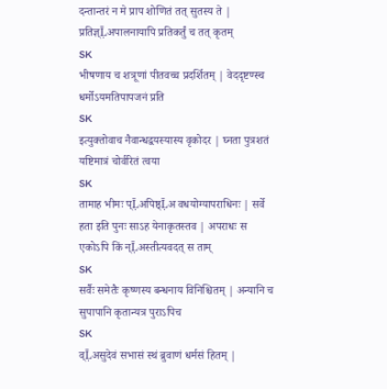दन्तान्तरं न मे प्राप शोणितं तत् सुतस्य ते | प्रतिज्ञ्Ḹअपालनायापि प्रतिकर्तुं च तत् कृतम्
SK
भीषणाय च शत्रूणां पीतवच्च प्रदर्शितम् | वेददृष्टण्स्च धर्मोऽयमतिपापजनं प्रति
SK
इत्युक्तोवाच नैवान्धद्वयस्यास्य वृकोदर | घ्नता पुत्रशतं यष्टिमात्रं चोर्वरितं त्वया
SK
तामाह भीमः प्Ḹअपिष्ठ्Ḹअ वधयोग्यापराधिनः | सर्वे हता इति पुनः साऽह येनाकृतस्तव | अपराधः स एकोऽपि किं न्Ḹअस्तीत्यवदत् स ताम्
SK
सर्वैः समेतैः कृष्णस्य बन्धनाय विनिश्चितम् | अन्यानि च सुपापानि कृतान्यत्र पुराऽपिच
SK
व्Ḹअसुदेवं सभासं स्थं ब्रुवाणं धर्मसं हितम् |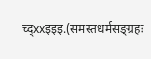च्द्xxइइइ.(समस्तधर्मसङ्ग्रहः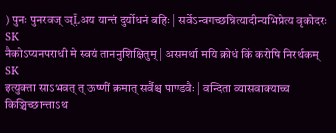) पुनः पुनरवज् ञ्Ḹअय यान्तं दुर्योधनं बहिः | सर्वेऽन्वगच्छन्नित्यादीन्यभिप्रेत्य वृकोदरः
SK
नैकोऽप्यनपराधी मे स्वयं ताननुशिक्षितुम् | असमर्था मयि क्रोधं किं करोषि निरर्थकम्
SK
इत्युक्ता साऽभवत् त् ऊष्णीं क्रमात् सर्वैश्च पाण्डवैः | वन्दिता व्यासवाक्याच्च किञ्चिच्छान्ताऽथ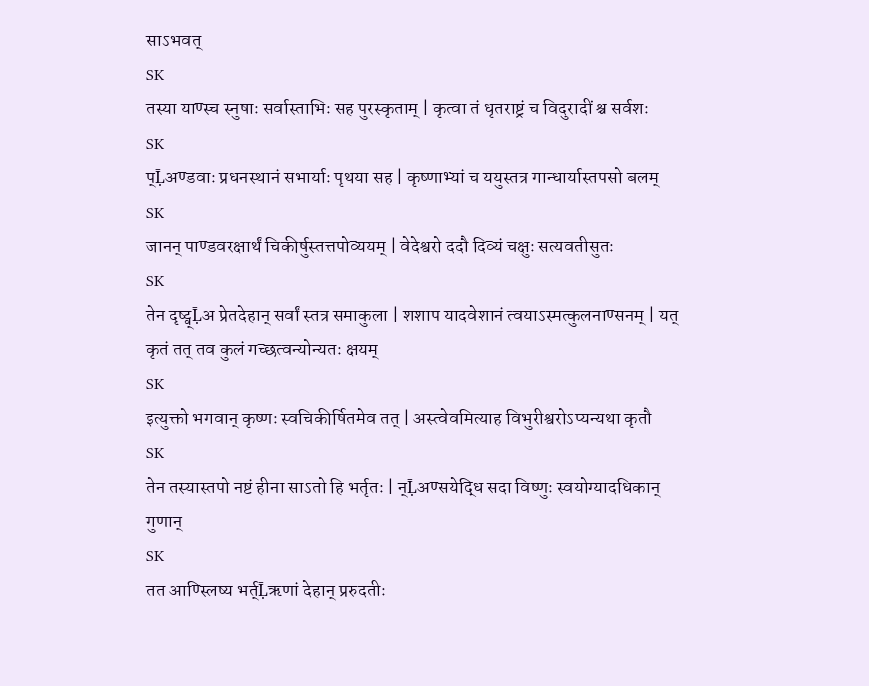साऽभवत्
SK
तस्या याण्स्च स्नुषाः सर्वास्ताभिः सह पुरस्कृताम् | कृत्वा तं धृतराष्ट्रं च विदुरादीं श्च सर्वशः
SK
प्Ḹअण्डवाः प्रधनस्थानं सभार्याः पृथया सह | कृष्णाभ्यां च ययुस्तत्र गान्धार्यास्तपसो बलम्
SK
जानन् पाण्डवरक्षार्थं चिकीर्षुस्तत्तपोव्ययम् | वेदेश्वरो ददौ दिव्यं चक्षुः सत्यवतीसुतः
SK
तेन दृष्ट्व्Ḹअ प्रेतदेहान् सर्वां स्तत्र समाकुला | शशाप यादवेशानं त्वयाऽस्मत्कुलनाण्सनम् | यत् कृतं तत् तव कुलं गच्छत्वन्योन्यतः क्षयम्
SK
इत्युक्तो भगवान् कृष्णः स्वचिकीर्षितमेव तत् | अस्त्वेवमित्याह विभुरीश्वरोऽप्यन्यथा कृतौ
SK
तेन तस्यास्तपो नष्टं हीना साऽतो हि भर्तृतः | न्Ḹअण्सयेद्धि सदा विष्णुः स्वयोग्यादधिकान् गुणान्
SK
तत आण्स्लिष्य भर्त्Ḹऋणां देहान् प्ररुदतीः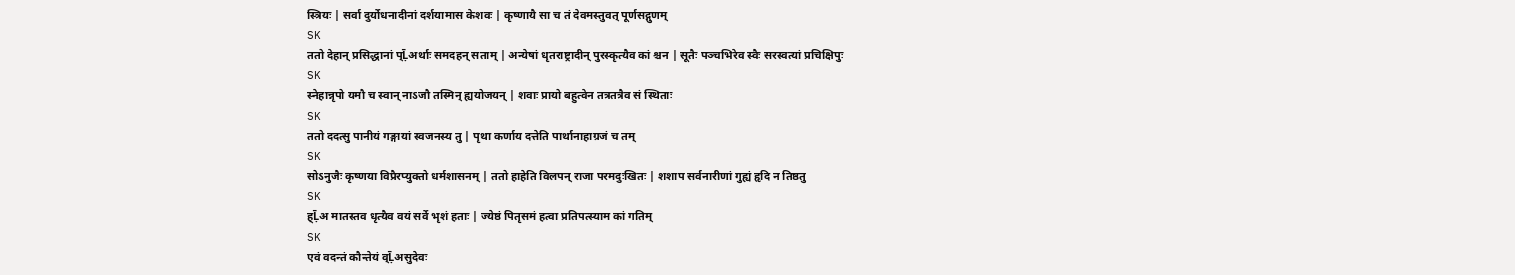स्त्रियः | सर्वा दुर्योधनादीनां दर्शयामास केशवः | कृष्णायै सा च तं देवमस्तुवत् पूर्णसद्गुणम्
SK
ततो देहान् प्रसिद्धानां प्Ḹअर्थाः समदहन् सताम् | अन्येषां धृतराष्ट्रादीन् पुरस्कृत्यैव कां श्चन | सूतैः पञ्चभिरेव स्वैः सरस्वत्यां प्रचिक्षिपुः
SK
स्नेहान्नृपो यमौ च स्वान् नाऽजौ तस्मिन् ह्ययोजयन् | शवाः प्रायो बहुत्वेन तत्रतत्रैव सं स्थिताः
SK
ततो ददत्सु पानीयं गङ्गायां स्वजनस्य तु | पृथा कर्णाय दत्तेति पार्थानाहाग्रजं च तम्
SK
सोऽनुजैः कृष्णया विप्रैरप्युक्तो धर्मशासनम् | ततो हाहेति विलपन् राजा परमदुःखितः | शशाप सर्वनारीणां गुह्यं हृदि न तिष्ठतु
SK
ह्Ḹअ मातस्तव धृत्यैव वयं सर्वे भृशं हताः | ज्येष्ठं पितृसमं हत्वा प्रतिपत्स्याम कां गतिम्
SK
एवं वदन्तं कौन्तेयं व्Ḹअसुदेवः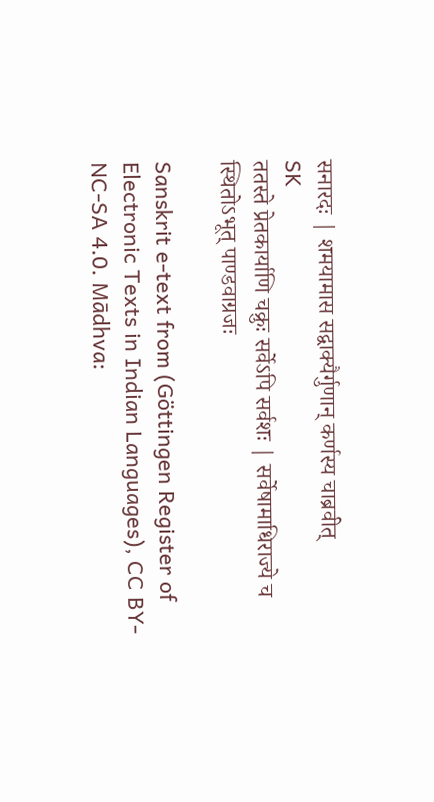सनारदः | शमयामास सद्वाक्यैर्गुणान् कर्णस्य चाब्रवीत्
SK
ततस्ते प्रेतकार्याणि चक्रुः सर्वेऽपि सर्वशः | सर्वेषामाधिराज्ये च स्थितोऽभूत् पाण्डवाग्रजः

Sanskrit e-text from (Göttingen Register of Electronic Texts in Indian Languages), CC BY-NC-SA 4.0. Mādhva: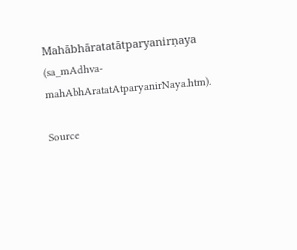Mahābhāratatātparyanirṇaya (sa_mAdhva-mahAbhAratatAtparyanirNaya.htm).

Source